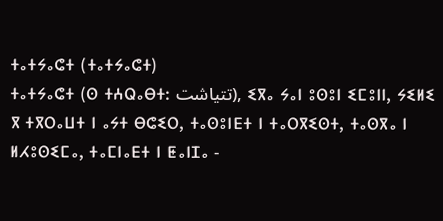ⵜⴰⵜⵢⴰⵛⵜ (ⵜⴰⵜⵢⴰⵛⵜ)
ⵜⴰⵜⵢⴰⵛⵜ (ⵙ ⵜⵄⵕⴰⴱⵜ: تتياشت), ⵉⴳⴰ ⵢⴰⵏ ⵓⵙⵓⵏ ⵉⵎⵓⵏⵏ, ⵢⵉⵍⵉ ⴳ ⵜⴳⵔⴰⵡⵜ ⵏ ⴰⵢⵜ ⴱⵛⵉⵔ, ⵜⴰⵙⵓⵏⴹⵜ ⵏ ⵜⴰⵔⴳⵉⵙⵜ, ⵜⴰⵙⴳⴰ ⵏ ⵍⵃⵓⵙⵉⵎⴰ, ⵜⴰⵎⵏⴰⴹⵜ ⵏ ⵟⴰⵏⵊⴰ -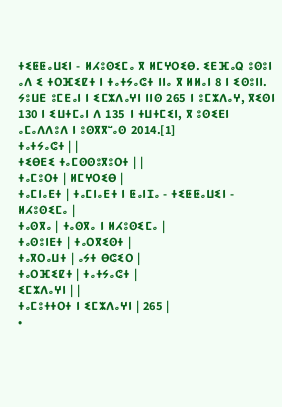ⵜⵉⵟⵟⴰⵡⵉⵏ - ⵍⵃⵓⵙⵉⵎⴰ ⴳ ⵍⵎⵖⵔⵉⴱ. ⵉⴹⴼⴰⵕ ⵓⵙⵓⵏ ⴰⴷ ⵉ ⵜⵔⴼⵉⵇⵜ ⵏ ⵜⴰⵜⵢⴰⵛⵜ ⵏⵏⴰ ⴳ ⵍⵍⴰⵏ 8 ⵏ ⵉⵙⵓⵏⵏ. ⵢⵓⵡⴹ ⵓⵎⴹⴰⵏ ⵏ ⵉⵎⵣⴷⴰⵖⵏ ⵏⵏⵙ 265 ⵏ ⵓⵎⵣⴷⴰⵖ, ⴳⵉⵙⵏ 130 ⵏ ⵉⵡⵜⵎⴰⵏ ⴷ 135 ⵏ ⵜⵡⵜⵎⵉⵏ, ⴳ ⵓⵙⵉⴹⵏ ⴰⵎⴰⴷⴷⵓⴷ ⵏ ⵓⵙⴳⴳⵯⴰⵙ 2014.[1]
ⵜⴰⵜⵢⴰⵛⵜ | |
ⵜⵉⴱⴹⵉ ⵜⴰⵎⵙⵙⵓⴳⵓⵔⵜ | |
ⵜⴰⵎⵓⵔⵜ | ⵍⵎⵖⵔⵉⴱ |
ⵜⴰⵎⵏⴰⴹⵜ | ⵜⴰⵎⵏⴰⴹⵜ ⵏ ⵟⴰⵏⵊⴰ - ⵜⵉⵟⵟⴰⵡⵉⵏ - ⵍⵃⵓⵙⵉⵎⴰ |
ⵜⴰⵙⴳⴰ | ⵜⴰⵙⴳⴰ ⵏ ⵍⵃⵓⵙⵉⵎⴰ |
ⵜⴰⵙⵓⵏⴹⵜ | ⵜⴰⵔⴳⵉⵙⵜ |
ⵜⴰⴳⵔⴰⵡⵜ | ⴰⵢⵜ ⴱⵛⵉⵔ |
ⵜⴰⵔⴼⵉⵇⵜ | ⵜⴰⵜⵢⴰⵛⵜ |
ⵉⵎⵣⴷⴰⵖⵏ | |
ⵜⴰⵎⵓⵜⵜⵔⵜ ⵏ ⵉⵎⵣⴷⴰⵖⵏ | 265 |
•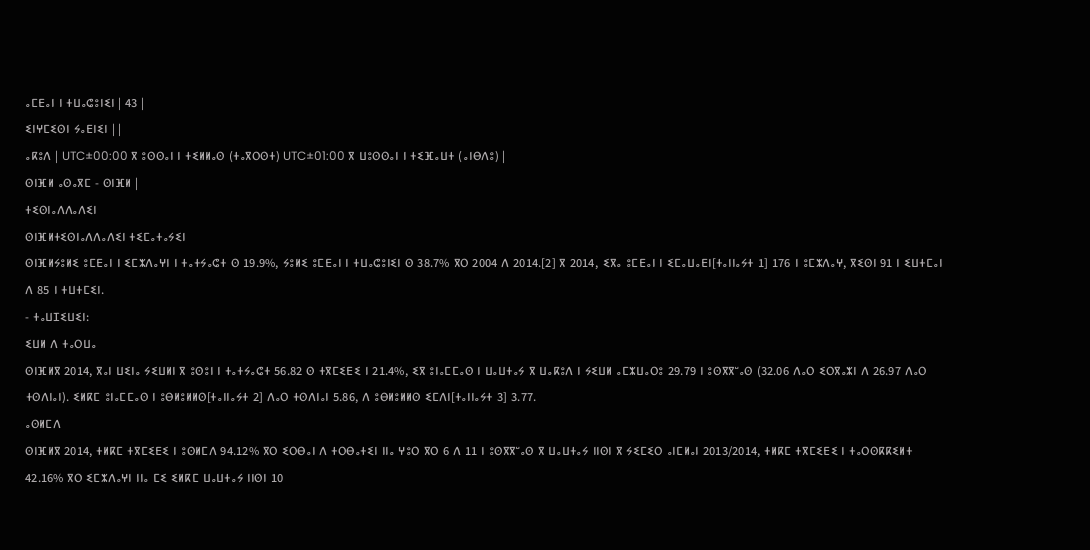ⴰⵎⴹⴰⵏ ⵏ ⵜⵡⴰⵛⵓⵏⵉⵏ | 43 |
ⵉⵏⵖⵎⵉⵙⵏ ⵢⴰⴹⵏⵉⵏ | |
ⴰⴽⵓⴷ | UTC±00:00 ⴳ ⵓⵙⵙⴰⵏ ⵏ ⵜⵉⵍⵍⴰⵙ (ⵜⴰⴳⵔⵙⵜ) UTC±01:00 ⴳ ⵡⵓⵙⵙⴰⵏ ⵏ ⵜⵉⴼⴰⵡⵜ (ⴰⵏⴱⴷⵓ) |
ⵙⵏⴼⵍ ⴰⵙⴰⴳⵎ - ⵙⵏⴼⵍ |
ⵜⵉⵙⵏⴰⴷⴷⴰⴷⵉⵏ
ⵙⵏⴼⵍⵜⵉⵙⵏⴰⴷⴷⴰⴷⵉⵏ ⵜⵉⵎⴰⵜⴰⵢⵉⵏ
ⵙⵏⴼⵍⵢⵓⵍⵉ ⵓⵎⴹⴰⵏ ⵏ ⵉⵎⵣⴷⴰⵖⵏ ⵏ ⵜⴰⵜⵢⴰⵛⵜ ⵙ 19.9%, ⵢⵓⵍⵉ ⵓⵎⴹⴰⵏ ⵏ ⵜⵡⴰⵛⵓⵏⵉⵏ ⵙ 38.7% ⴳⵔ 2004 ⴷ 2014.[2] ⴳ 2014, ⵉⴳⴰ ⵓⵎⴹⴰⵏ ⵏ ⵉⵎⴰⵡⴰⴹⵏ[ⵜⴰⵏⵏⴰⵢⵜ 1] 176 ⵏ ⵓⵎⵣⴷⴰⵖ, ⴳⵉⵙⵏ 91 ⵏ ⵉⵡⵜⵎⴰⵏ ⴷ 85 ⵏ ⵜⵡⵜⵎⵉⵏ.
- ⵜⴰⵡⵊⵉⵡⵉⵏ:
ⵉⵡⵍ ⴷ ⵜⴰⵔⵡⴰ
ⵙⵏⴼⵍⴳ 2014, ⴳⴰⵏ ⵡⵉⵏⴰ ⵢⵉⵡⵍⵏ ⴳ ⵓⵙⵓⵏ ⵏ ⵜⴰⵜⵢⴰⵛⵜ 56.82 ⵙ ⵜⴳⵎⵉⴹⵉ ⵏ 21.4%, ⵉⴳ ⵓⵏⴰⵎⵎⴰⵙ ⵏ ⵡⴰⵡⵜⴰⵢ ⴳ ⵡⴰⴽⵓⴷ ⵏ ⵢⵉⵡⵍ ⴰⵎⵣⵡⴰⵔⵓ 29.79 ⵏ ⵓⵙⴳⴳⵯⴰⵙ (32.06 ⴷⴰⵔ ⵉⵔⴳⴰⵣⵏ ⴷ 26.97 ⴷⴰⵔ ⵜⵙⴷⵏⴰⵏ). ⵉⵍⴽⵎ ⵓⵏⴰⵎⵎⴰⵙ ⵏ ⵓⴱⵍⵓⵍⵍⵙ[ⵜⴰⵏⵏⴰⵢⵜ 2] ⴷⴰⵔ ⵜⵙⴷⵏⴰⵏ 5.86, ⴷ ⵓⴱⵍⵓⵍⵍⵙ ⵉⵎⴷⵏ[ⵜⴰⵏⵏⴰⵢⵜ 3] 3.77.
ⴰⵙⵍⵎⴷ
ⵙⵏⴼⵍⴳ 2014, ⵜⵍⴽⵎ ⵜⴳⵎⵉⴹⵉ ⵏ ⵓⵙⵍⵎⴷ 94.12% ⴳⵔ ⵉⵔⴱⴰⵏ ⴷ ⵜⵔⴱⴰⵜⵉⵏ ⵏⵏⴰ ⵖⵓⵔ ⴳⵔ 6 ⴷ 11 ⵏ ⵓⵙⴳⴳⵯⴰⵙ ⴳ ⵡⴰⵡⵜⴰⵢ ⵏⵏⵙⵏ ⴳ ⵢⵉⵎⵉⵔ ⴰⵏⵎⵍⴰⵏ 2013/2014, ⵜⵍⴽⵎ ⵜⴳⵎⵉⴹⵉ ⵏ ⵜⴰⵔⵙⴽⴽⵉⵍⵜ 42.16% ⴳⵔ ⵉⵎⵣⴷⴰⵖⵏ ⵏⵏⴰ ⵎⵉ ⵉⵍⴽⵎ ⵡⴰⵡⵜⴰⵢ ⵏⵏⵙⵏ 10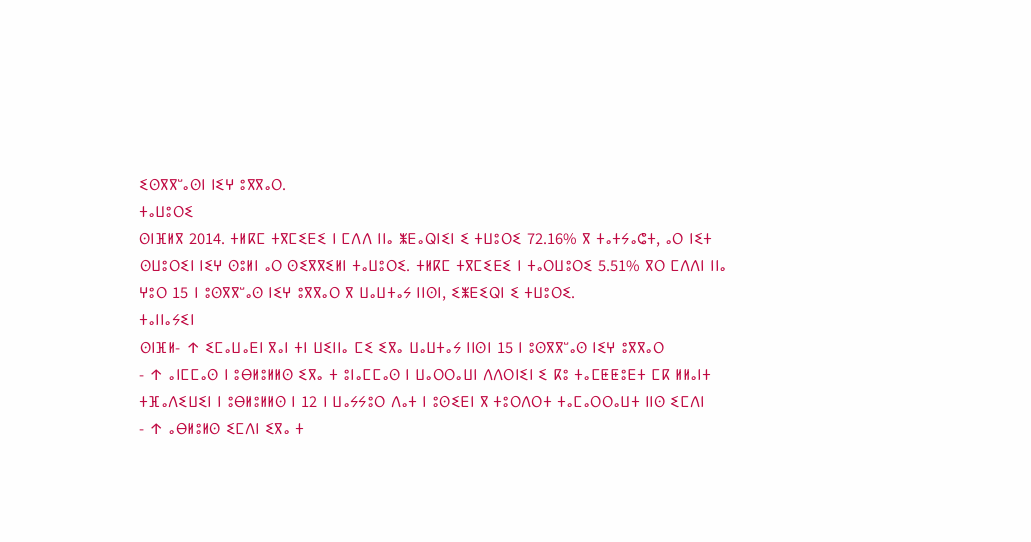ⵉⵙⴳⴳⵯⴰⵙⵏ ⵏⵉⵖ ⵓⴳⴳⴰⵔ.
ⵜⴰⵡⵓⵔⵉ
ⵙⵏⴼⵍⴳ 2014. ⵜⵍⴽⵎ ⵜⴳⵎⵉⴹⵉ ⵏ ⵎⴷⴷ ⵏⵏⴰ ⵥⴹⴰⵕⵏⵉⵏ ⵉ ⵜⵡⵓⵔⵉ 72.16% ⴳ ⵜⴰⵜⵢⴰⵛⵜ, ⴰⵔ ⵏⵉⵜ ⵙⵡⵓⵔⵉⵏ ⵏⵉⵖ ⵙⵓⵍⵏ ⴰⵔ ⵙⵉⴳⴳⵉⵍⵏ ⵜⴰⵡⵓⵔⵉ. ⵜⵍⴽⵎ ⵜⴳⵎⵉⴹⵉ ⵏ ⵜⴰⵔⵡⵓⵔⵉ 5.51% ⴳⵔ ⵎⴷⴷⵏ ⵏⵏⴰ ⵖⵓⵔ 15 ⵏ ⵓⵙⴳⴳⵯⴰⵙ ⵏⵉⵖ ⵓⴳⴳⴰⵔ ⴳ ⵡⴰⵡⵜⴰⵢ ⵏⵏⵙⵏ, ⵉⵥⴹⵉⵕⵏ ⵉ ⵜⵡⵓⵔⵉ.
ⵜⴰⵏⵏⴰⵢⵉⵏ
ⵙⵏⴼⵍ- ↑ ⵉⵎⴰⵡⴰⴹⵏ ⴳⴰⵏ ⵜⵏ ⵡⵉⵏⵏⴰ ⵎⵉ ⵉⴳⴰ ⵡⴰⵡⵜⴰⵢ ⵏⵏⵙⵏ 15 ⵏ ⵓⵙⴳⴳⵯⴰⵙ ⵏⵉⵖ ⵓⴳⴳⴰⵔ
- ↑ ⴰⵏⵎⵎⴰⵙ ⵏ ⵓⴱⵍⵓⵍⵍⵙ ⵉⴳⴰ ⵜ ⵓⵏⴰⵎⵎⴰⵙ ⵏ ⵡⴰⵔⵔⴰⵡⵏ ⴷⴷⵔⵏⵉⵏ ⵉ ⴽⵓ ⵜⴰⵎⵟⵟⵓⴹⵜ ⵎⴽ ⵍⵍⴰⵏⵜ ⵜⴼⴰⴷⵉⵡⵉⵏ ⵏ ⵓⴱⵍⵓⵍⵍⵙ ⵏ 12 ⵏ ⵡⴰⵢⵢⵓⵔ ⴷⴰⵜ ⵏ ⵓⵙⵉⴹⵏ ⴳ ⵜⵓⵔⴷⵔⵜ ⵜⴰⵎⴰⵔⵔⴰⵡⵜ ⵏⵏⵙ ⵉⵎⴷⵏ
- ↑ ⴰⴱⵍⵓⵍⵙ ⵉⵎⴷⵏ ⵉⴳⴰ ⵜ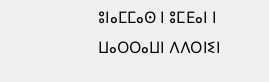ⵓⵏⴰⵎⵎⴰⵙ ⵏ ⵓⵎⴹⴰⵏ ⵏ ⵡⴰⵔⵔⴰⵡⵏ ⴷⴷⵔⵏⵉⵏ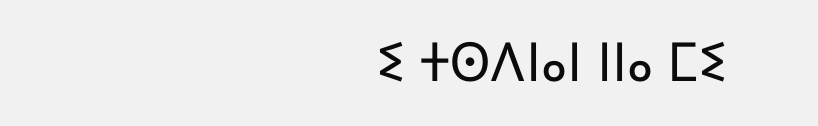ⵉ ⵜⵙⴷⵏⴰⵏ ⵏⵏⴰ ⵎⵉ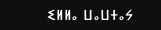ⵉⵍⵍⴰ ⵡⴰⵡⵜⴰⵢ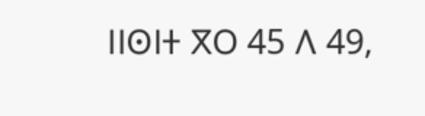ⵏⵏⵙⵏⵜ ⴳⵔ 45 ⴷ 49,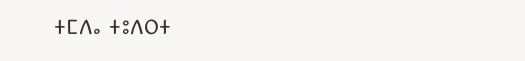ⵜⵎⴷⴰ ⵜⵓⴷⵔⵜ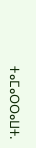ⵜⴰⵎⴰⵔⵔⴰⵡⵜ.